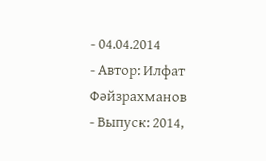- 04.04.2014
- Автор: Илфат Фәйзрахманов
- Выпуск: 2014,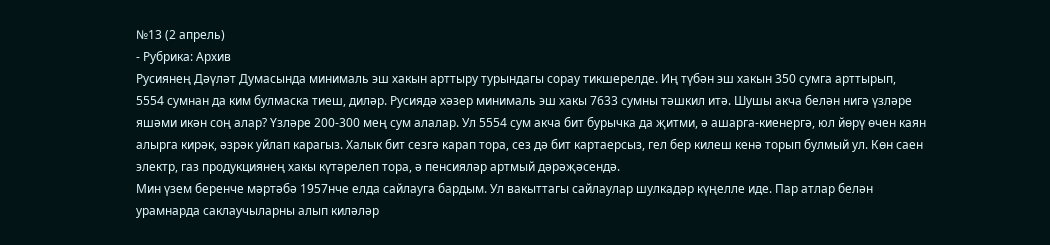№13 (2 апрель)
- Рубрика: Архив
Русиянең Дәүләт Думасында минималь эш хакын арттыру турындагы сорау тикшерелде. Иң түбән эш хакын 350 сумга арттырып, 5554 сумнан да ким булмаска тиеш, диләр. Русиядә хәзер минималь эш хакы 7633 сумны тәшкил итә. Шушы акча белән нигә үзләре яшәми икән соң алар? Үзләре 200-300 мең сум алалар. Ул 5554 сум акча бит бурычка да җитми, ә ашарга-киенергә, юл йөрү өчен каян алырга кирәк, әзрәк уйлап карагыз. Халык бит сезгә карап тора, сез дә бит картаерсыз, гел бер килеш кенә торып булмый ул. Көн саен электр, газ продукциянең хакы күтәрелеп тора, ә пенсияләр артмый дәрәҗәсендә.
Мин үзем беренче мәртәбә 1957нче елда сайлауга бардым. Ул вакыттагы сайлаулар шулкадәр күңелле иде. Пар атлар белән урамнарда саклаучыларны алып киләләр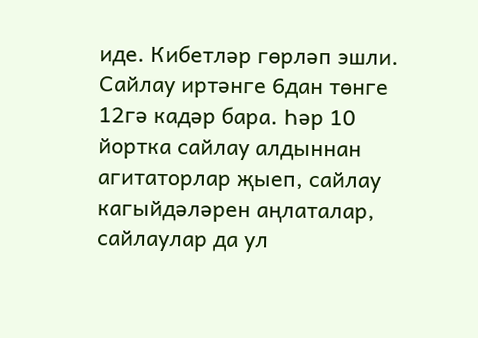иде. Кибетләр гөрләп эшли. Сайлау иртәнге 6дан төнге 12гә кадәр бара. Һәр 10 йортка сайлау алдыннан агитаторлар җыеп, сайлау кагыйдәләрен аңлаталар, сайлаулар да ул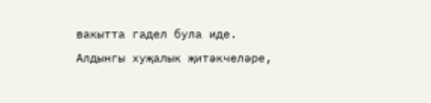вакытта гадел була иде. Алдынгы хуҗалык җитәкчеләре,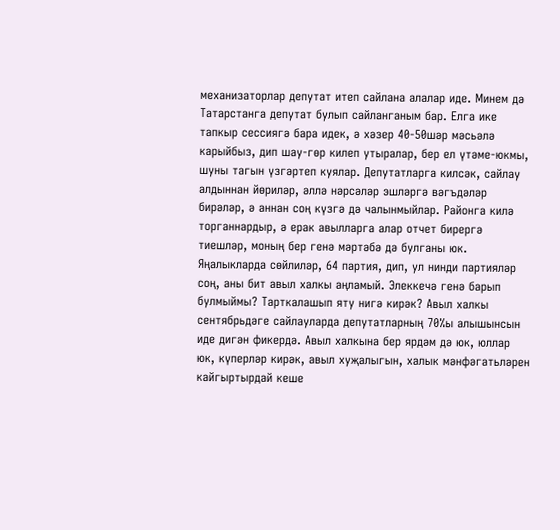механизаторлар депутат итеп сайлана алалар иде. Минем дә Татарстанга депутат булып сайланганым бар. Елга ике тапкыр сессиягә бара идек, ә хәзер 40-50шәр мәсьәлә карыйбыз, дип шау-гөр килеп утыралар, бер ел үтәме-юкмы, шуны тагын үзгәртеп куялар. Депутатларга килсәк, сайлау алдыннан йөриләр, әллә нәрсәләр эшләргә вәгъдәләр бирәләр, ә аннан соң күзгә дә чалынмыйлар. Районга килә торганнардыр, ә ерак авылларга алар отчет бирергә тиешләр, моның бер генә мәртәбә дә булганы юк. Яңалыкларда сөйлиләр, 64 партия, дип, ул нинди партияләр соң, аны бит авыл халкы аңламый. Элеккечә генә барып булмыймы? Тарткалашып яту нигә кирәк? Авыл халкы сентябрьдәге сайлауларда депутатларның 70%ы алышынсын иде дигән фикердә. Авыл халкына бер ярдәм дә юк, юллар юк, күперләр кирәк, авыл хуҗалыгын, халык мәнфәгатьләрен кайгыртырдай кеше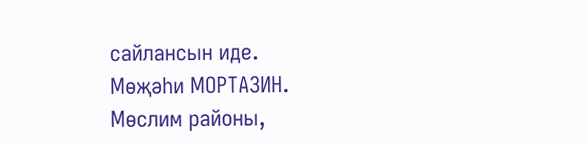сайлансын иде.
Мөҗәһи МОРТАЗИН.
Мөслим районы,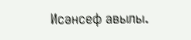Исәнсеф авылы.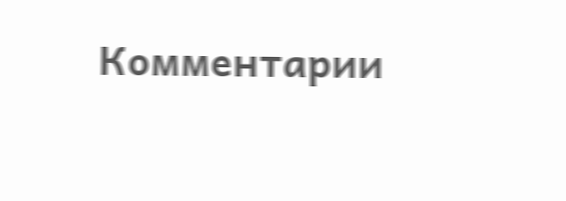Комментарии